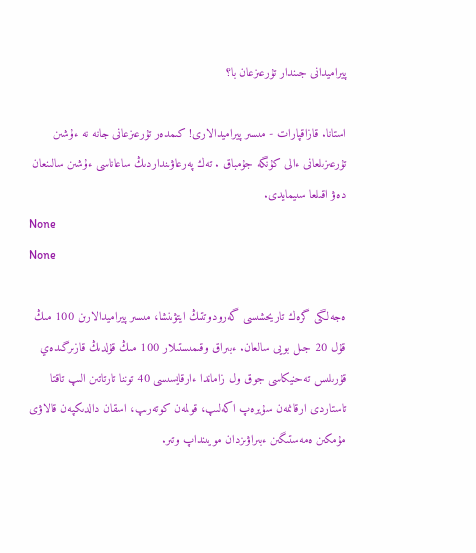پيراميدانى جىندار تۇرعىزعان با؟

استانا. قازاقپارات - مىسىر پيراميدالارى! كىمدەر تۇرعىزعانى جانە نە ءۇشىن تۇرعىزىلعانى ءالى كۇنگە جۇمباق . تەك پەرعاۋىنداردىڭ ساعاناسى ءۇشىن سالىنعان دەۋ اقىلعا سىيمايدى.
None
None

ەجەلگى گرەك تاريحشىسى گەرودوتتىڭ ايتۋىنشا، مىسىر پيراميدالارىن 100 مىڭ قۇل 20 جىل بويى سالعان. ءبىراق وقىمىستىلار 100 مىڭ قۇلدىڭ قازىرگىدەي قۇرىلىس تەحنيكاسى جوق ول زاماندا ءارقايسىسى 40 توننا تارتاتىن الىپ تاقتا تاستاردى ارقانمەن سۇيرەپ اكەلىپ، قولمەن كوتەرىپ، اسقان دالدىكپەن قالاۋى مۇمكىن ەمەستىگىن ءبىراۋىزدان مويىنداپ وتىر.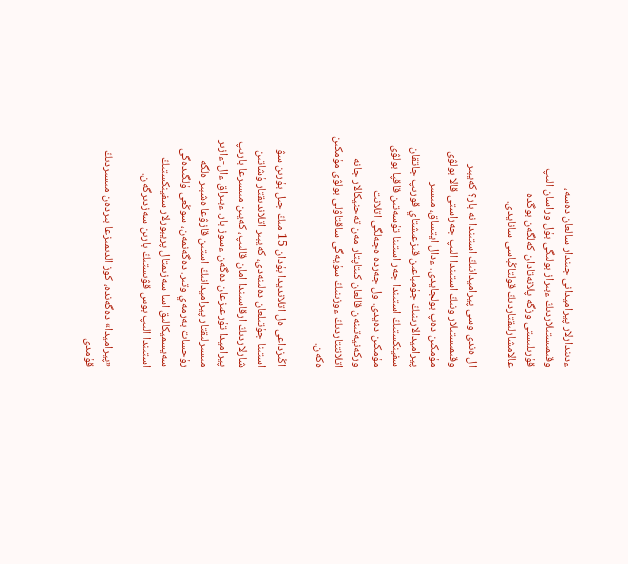ءدىندارلار پيراميدانى جىندار سالعان دەسە، وقىمىستىلاردىڭ ءبىراز بولىگى بۇل وراسان الىپ قۇرىلىستى وزگە پلانەتادان كەلگەن بوگدە عالامشارلىقتاردىڭ قولتاڭباسى سانايدى.

ال ەندى وسى پيراميدانىڭ استىندا نە بار؟ كەيبىر وقىمىستىلار ونىڭ استىندا الىپ جەراستى قالا بولۋى مۇمكىن دەپ بولجايدى. ءدال ايتساق، مىسىر پيراميدالارىنىڭ جۇمباعىن قىزعىشتاي قورىپ جاتقان سفينكستىڭ استىندا جەر استىنا تۇسەتىن قاقپا بولۋى مۇمكىن دەيدى. ول جەردە ەجەلگى اتلانت وركەنيەتىنەن قالعان كىتاپتار مەن تەحنيكالار جانە اتلانتتاردىڭ ءوزىنىڭ سۇيەگى ساقتاۋلى بولۋى مۇمكىن ەكەن.

اڭىزداعى ەل اتلانديدا بۇدان 15 مىڭ جىل بۇرىن سۋ استىنا جۇتىلعان دەلىنەدى، كەيبىر اتلاندىقتار ۇشاتىن شارلاردىڭ ارقاسىندا امان قالىپ، كەيىن مىسىرعا بارىپ پيراميدا تۇرعىزعان دەگەن ءسوز بار. ءبىراق ءال-ءازىر مىسىرلىقتار پيراميدانىڭ استىن قازۋعا ەشبىر ەلگە رۇحسات بەرمەي وتىر. دەگەنمەن، سوڭعى ۇلگىدەگى سەيسميكالىق اسا سەزىمتال پريبورلار سفينكستىڭ استىندا الىپ بوس قۋىستىڭ بارىن سەزدىرگەن.

«پيراميدا» دەگەندە، كوز الدىمىزعا بىردەن مىسىردىڭ قۇمدى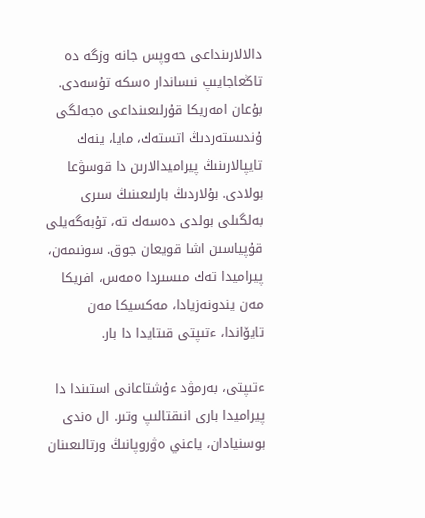دالالارىنداعى حەوپس جانە وزگە دە تاڭعاجايىپ نىساندار ەسكە تۇسەدى. بۇعان امەريكا قۇرلىعىنداعى ەجەلگى ۇندىستەردىڭ اتستەك، مايا، ينەك تايپالارىنىڭ پيراميدالارىن دا قوسۋعا بولادى. بۇلاردىڭ بارلىعىنىڭ سىرى بەلگىلى بولدى دەسەك تە، تۇبەگەيلى قۇپياسىن اشا قويعان جوق. سونىمەن، پيراميدا تەك مىسىردا ەمەس، افريكا مەن يندونەزيادا، مەكسيكا مەن تايۆاندا، ءتىپتى قىتايدا دا بار.

ءتىپتى، بەرمۋد ءۇشتاعانى استىندا دا پيراميدا بارى انىقتالىپ وتىر. ال ەندى بوسنيادان، ياعني ەۋروپانىڭ ورتالىعىنان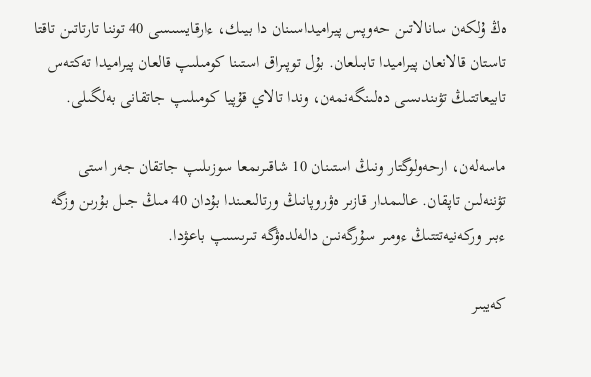ەڭ ۇلكەن سانالاتىن حەوپس پيراميداسىنان دا بيىك، ءارقايسىسى 40 توننا تارتاتىن تاقتا تاستان قالانعان پيراميدا تابىلعان. بۇل توپىراق استىنا كومىلىپ قالعان پيراميدا تەكتەس تابيعاتتىڭ تۋىندىسى دەلىنگەنمەن، وندا تالاي قۇپيا كومىلىپ جاتقانى بەلگىلى.

ماسەلەن، ارحەولوگتار ونىڭ استىنان 10 شاقىرىمعا سوزىلىپ جاتقان جەر استى تۋننەلىن تاپقان. عالىمدار قازىر ەۋروپانىڭ ورتالىعىندا بۇدان 40 مىڭ جىل بۇرىن وزگە ءبىر وركەنيەتتتىڭ ءومىر سۇرگەنىن دالەلدەۋگە تىرىسىپ باعۋدا.

كەيبىر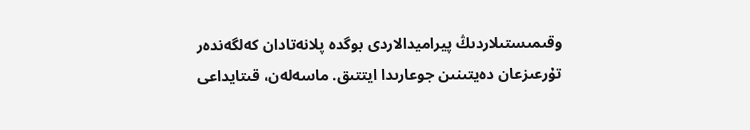وقىمىستىلاردىڭ پيراميدالاردى بوگدە پلانەتادان كەلگەندەر تۇرعىزعان دەيتىنىن جوعارىدا ايتتىق. ماسەلەن، قىتايداعى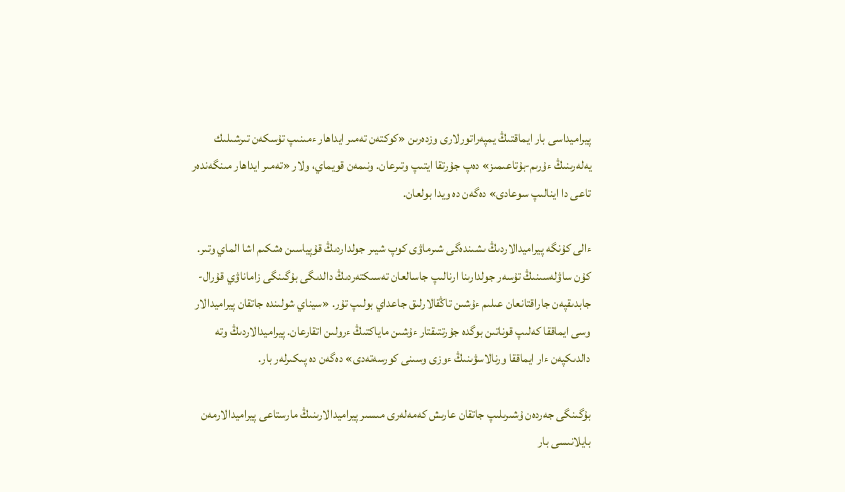پيراميداسى بار ايماقتىڭ يمپەراتورلارى وزدەرىن «كوكتەن تەمىر ايداھار ءمىنىپ تۇسكەن تىرشىلىك يەلەرىنىڭ ءۇرىم-بۇتاعىمىز» دەپ جۇرتقا ايتىپ وتىرعان. ونىمەن قويماي، ولار «تەمىر ايداھار مىنگەندەر تاعى دا اينالىپ سوعادى» دەگەن دە ويدا بولعان.

ءالى كۇنگە پيراميدالاردىڭ ىشىندەگى شىرماۋى كوپ شيىر جولداردىڭ قۇپياسىن ەشكىم اشا الماي وتىر. كۇن ساۋلەسىنىڭ تۇسەر جولدارىنا ارنالىپ جاسالعان تەسىكتەردىڭ دالدىگى بۇگىنگى زاماناۋي قۇرال-جابدىقپەن جاراقتانعان عىلىم ءۇشىن تاڭقالارلىق جاعداي بولىپ تۇر. «سيناي شولىندە جاتقان پيراميدالار وسى ايماققا كەلىپ قوناتىن بوگدە جۇرتتىقتار ءۇشىن ماياكتىڭ ءرولىن اتقارعان. پيراميدالاردىڭ وتە دالدىكپەن ءار ايماققا ورنالاسۋىنىڭ ءوزى وسىنى كورسەتەدى» دەگەن دە پىكىرلەر بار.

بۇگىنگى جەردەن ۇشىرىلىپ جاتقان عارىش كەمەلەرى مىسىر پيراميدالارىنىڭ مارستاعى پيراميدالارمەن بايلانىسى بار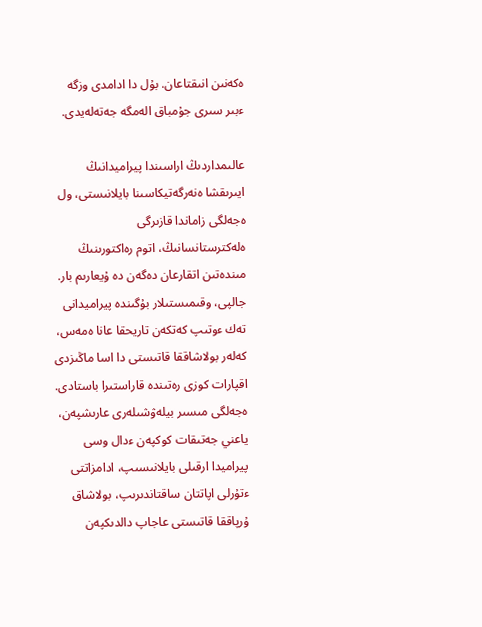ەكەنىن انىقتاعان. بۇل دا ادامدى وزگە ءبىر سىرى جۇمباق الەمگە جەتەلەيدى.

عالىمداردىڭ اراسىندا پيراميدانىڭ ايىرىقشا ەنەرگەتيكاسىنا بايلانىستى، ول ەجەلگى زاماندا قازىرگى ەلەكترستانسانىڭ، اتوم رەاكتورىنىڭ مىندەتىن اتقارعان دەگەن دە ۇيعارىم بار. جالپى، وقىمىستىلار بۇگىندە پيراميدانى تەك ءوتىپ كەتكەن تاريحقا عانا ەمەس، كەلەر بولاشاققا قاتىستى دا اسا ماڭىزدى اقپارات كوزى رەتىندە قاراستىرا باستادى. ەجەلگى مىسىر بيلەۋشىلەرى عارىشپەن، ياعني جەتىقات كوكپەن ءدال وسى پيراميدا ارقىلى بايلانىسىپ، ادامزاتتى ءتۇرلى اپاتتان ساقتاندىرىپ، بولاشاق ۇرپاققا قاتىستى عاجاپ دالدىكپەن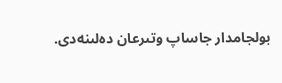بولجامدار جاساپ وتىرعان دەلىنەدى.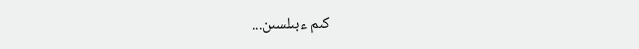كىم ءبىلسىن...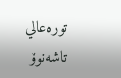تورەعالي تاشەنوۆ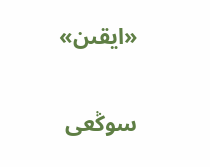«ايقىن»

سوڭعى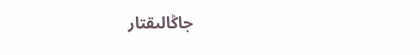جاڭالىقتار